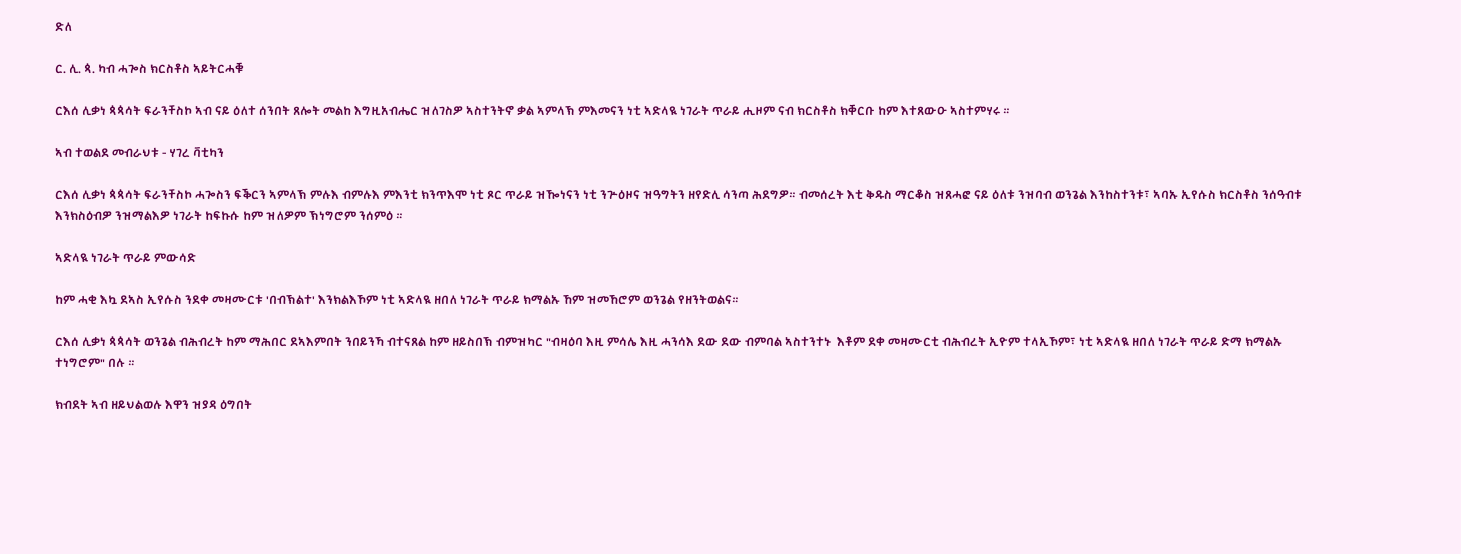ድለ

ር. ሊ. ጳ. ካብ ሓጐስ ክርስቶስ ኣይትርሓቑ

ርእሰ ሊቃነ ጳጳሳት ፍራንቸስኮ ኣብ ናይ ዕለተ ሰንበት ጸሎት መልከ እግዚአብሔር ዝለገስዎ ኣስተንትኖ ቃል ኣምላኽ ምእመናን ነቲ ኣድላዪ ነገራት ጥራይ ሒዞም ናብ ክርስቶስ ክቐርቡ ከም እተጸውዑ ኣስተምሃሩ ።

ኣብ ተወልደ መብራህቱ - ሃገረ ቫቲካን

ርእሰ ሊቃነ ጳጳሳት ፍራንቸስኮ ሓጐስን ፍቕርን ኣምላኽ ምሉእ ብምሉእ ምእንቲ ክንጥእሞ ነቲ ጾር ጥራይ ዝዀነናን ነቲ ንጕዕዞና ዝዓግትን ዘየድሊ ሳንጣ ሕደግዎ። ብመሰረት እቲ ቅዱስ ማርቆስ ዝጸሓፎ ናይ ዕለቱ ንዝባብ ወንጌል እንከስተንቱ፣ ኣባኡ ኢየሱስ ክርስቶስ ንሰዓብቱ እንክስዕብዎ ንዝማልእዎ ነገራት ከፍኩሱ ከም ዝለዎም ኽነግሮም ንሰምዕ ።

ኣድላዪ ነገራት ጥራይ ምውሳድ

ከም ሓቂ እኳ ደኣስ ኢየሱስ ንደቀ መዛሙርቱ 'በብኽልተ' እንክልእኾም ነቲ ኣድላዪ ዘበለ ነገራት ጥራይ ክማልኡ ኸም ዝመኸሮም ወንጌል የዘንትወልና።

ርእሰ ሊቃነ ጳጳሳት ወንጌል ብሕብረት ከም ማሕበር ደኣእምበት ንበይንኻ ብተናጸል ከም ዘይስበኽ ብምዝካር "ብዛዕባ እዚ ምሳሌ እዚ ሓንሳእ ደው ደው ብምባል ኣስተንተኑ  እቶም ደቀ መዛሙርቲ ብሕብረት ኢዮም ተላኢኾም፣ ነቲ ኣድላዪ ዘበለ ነገራት ጥራይ ድማ ክማልኡ ተነግሮም" በሉ ።

ክብደት ኣብ ዘይህልወሉ እዋን ዝያዳ ዕግበት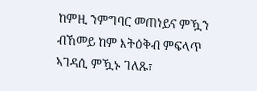ከምዚ ንምግባር መጠነይና ምዃን ብኸመይ ከም እትዕቅብ ምፍላጥ ኣገዳሲ ምዃኑ ገለጹ፣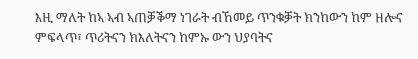እዚ ማለት ከኣ ኣብ ኣጠቓቕማ ነገራት ብኸመይ ጥንቁቓት ክንከውን ከም ዘሎና ምፍላጥ፣ ጥሪትናን ክእለትናን ከምኡ ውን ህያባትና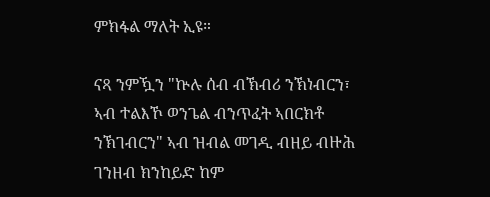ምክፋል ማለት ኢዩ።

ናጻ ንምዃን "ኵሉ ሰብ ብኽብሪ ንኽነብርን፣ ኣብ ተልእኾ ወንጌል ብንጥፈት ኣበርክቶ ንኽገብርን" ኣብ ዝብል መገዲ ብዘይ ብዙሕ ገንዘብ ክንከይድ ከም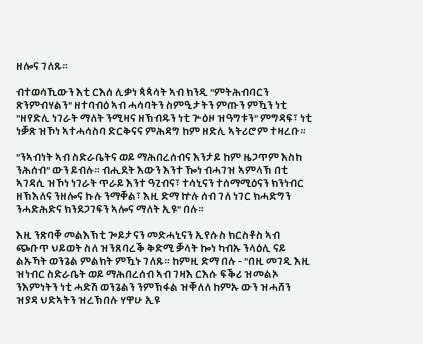ዘሎና ገለጹ።

ብተወሳኺውን እቲ ርእሰ ሊቃነ ጳጳሳት ኣብ ክንዲ "ምትሕብባርን ጽንምብሃልን" ዘተባብዕ ኣብ ሓሳባትን ስምዒታትን ምጡን ምዃን ነቲ "ዘየድሊ ነገራት ማለት ንሚዛና ዘኽብዱን ነቲ ጕዕዞ ዝዓግቱን" ምግዳፍ፣ ነቲ ነቓጽ ዝኾነ ኣተሓሳስባ ድርቅናና ምሕዳግ ከም ዘድሊ ኣትሪሮም ተዛረቡ።

"ንኣብነት ኣብ ስድራቤትና ወይ ማሕበረሰብና እንታይ ከም ዜጋጥም እስከ ንሕሰብ" ውን ይብሉ። ብሒደት እውን እንተ ዀነ ብሓገዝ ኣምላኽ በቲ ኣገዳሲ ዝኾነ ነገራት ጥራይ እንተ ዓጊብና፣ ተሳኒናን ተሰማሚዕናን ክንነብር ዘኽእለና ንዘሎና ኩሉ ንማቐል፣ እዚ ድማ ኵሉ ሰብ ገለ ነገር ክሓድግን ንሓድሕድና ክንደጋገፍን ኣሎና ማለት ኢዩ" በሉ።

እዚ ንጽባቐ መልእኽቲ ጐይታናን መድሓኒናን ኢየሱስ ክርስቶስ ኣብ ጭቡጥ ህይወት ስለ ዝንጸባረቕ ቅድሚ ቓላት ኰነ ካብኡ ንላዕሊ ናይ ልኡኻት ወንጌል ምልክት ምዃኑ ገለጹ። ከምዚ ድማ በሉ - "በዚ መገዲ እዚ ዝነብር ስድራቤት ወይ ማሕበረሰብ ኣብ ገዛእ ርእሱ ፍቕሪ ዝመልኦ ንእምነትን ነቲ ሓድሽ ወንጌልን ንምኽፋል ዝቐለለ ከምኡ ውን ዝሓሸን ዝያዳ ህድኣትን ዝረኽበሉ ሃዋሁ ኢዩ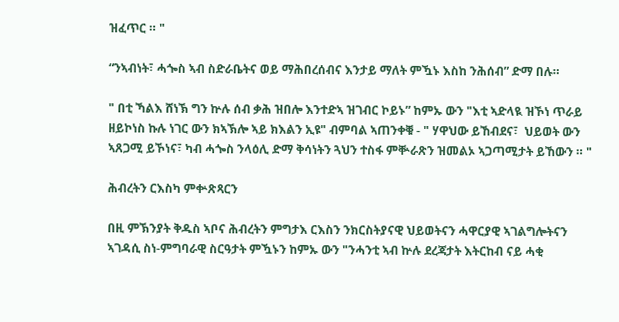ዝፈጥር ። "

“ንኣብነት፣ ሓጐስ ኣብ ስድራቤትና ወይ ማሕበረሰብና እንታይ ማለት ምዃኑ እስከ ንሕሰብ” ድማ በሉ።

" በቲ ኻልእ ሸነኽ ግን ኵሉ ሰብ ቃሕ ዝበሎ እንተድኣ ዝገብር ኮይኑ” ከምኡ ውን "እቲ ኣድላዪ ዝኾነ ጥራይ ዘይኮነስ ኩሉ ነገር ውን ክኣኽሎ ኣይ ክእልን ኢዩ" ብምባል ኣጠንቀቑ - " ሃዋህው ይኸብደና፣  ህይወት ውን ኣጸጋሚ ይኾነና፣ ካብ ሓጐስ ንላዕሊ ድማ ቅሳነትን ጓህን ተስፋ ምቝራጽን ዝመልኦ ኣጋጣሚታት ይኸውን ። "

ሕብረትን ርእስካ ምቍጽጻርን

በዚ ምኽንያት ቅዱስ ኣቦና ሕብረትን ምግታእ ርእስን ንክርስትያናዊ ህይወትናን ሓዋርያዊ ኣገልግሎትናን ኣገዳሲ ስነ-ምግባራዊ ስርዓታት ምዃኑን ከምኡ ውን "ንሓንቲ ኣብ ኵሉ ደረጃታት እትርከብ ናይ ሓቂ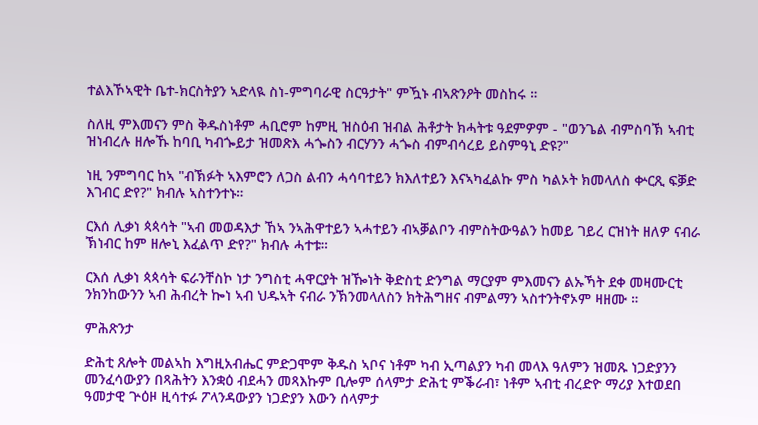ተልእኾኣዊት ቤተ-ክርስትያን ኣድላዪ ስነ-ምግባራዊ ስርዓታት" ምዃኑ ብኣጽንዖት መስከሩ ።

ስለዚ ምእመናን ምስ ቅዱስነቶም ሓቢሮም ከምዚ ዝስዕብ ዝብል ሕቶታት ክሓትቱ ዓደምዎም - "ወንጌል ብምስባኽ ኣብቲ ዝነብረሉ ዘሎኹ ከባቢ ካብጐይታ ዝመጽእ ሓጐስን ብርሃንን ሓጐስ ብምብሳረይ ይስምዓኒ ድዩ?"

ነዚ ንምግባር ከኣ "ብኽፉት ኣእምሮን ለጋስ ልብን ሓሳባተይን ክእለተይን እናኣካፈልኩ ምስ ካልኦት ክመላለስ ቍርጺ ፍቓድ እገብር ድየ?" ክብሉ ኣስተንተኑ።

ርእሰ ሊቃነ ጳጳሳት "ኣብ መወዳእታ ኸኣ ንኣሕዋተይን ኣሓተይን ብኣቓልቦን ብምስትውዓልን ከመይ ገይረ ርዝነት ዘለዎ ናብራ ኽነብር ከም ዘሎኒ እፈልጥ ድየ?" ክብሉ ሓተቱ።

ርእሰ ሊቃነ ጳጳሳት ፍራንቸስኮ ነታ ንግስቲ ሓዋርያት ዝዀነት ቅድስቲ ድንግል ማርያም ምእመናን ልኡኻት ደቀ መዛሙርቲ ንክንከውንን ኣብ ሕብረት ኰነ ኣብ ህዱኣት ናብራ ንኽንመላለስን ክትሕግዘና ብምልማን ኣስተንትኖኦም ዛዘሙ ።

ምሕጽንታ

ድሕቲ ጸሎት መልኣከ እግዚአብሔር ምድጋሞም ቅዱስ ኣቦና ነቶም ካብ ኢጣልያን ካብ መላእ ዓለምን ዝመጹ ነጋድያንን መንፈሳውያን በጻሕትን እንቋዕ ብደሓን መጻእኩም ቢሎም ሰላምታ ድሕቲ ምቕራብ፣ ነቶም ኣብቲ ብረድዮ ማሪያ እተወደበ ዓመታዊ ጕዕዞ ዚሳተፉ ፖላንዳውያን ነጋድያን እውን ሰላምታ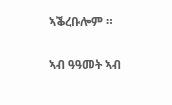ኣቕረቡሎም ።

ኣብ ዓዓመት ኣብ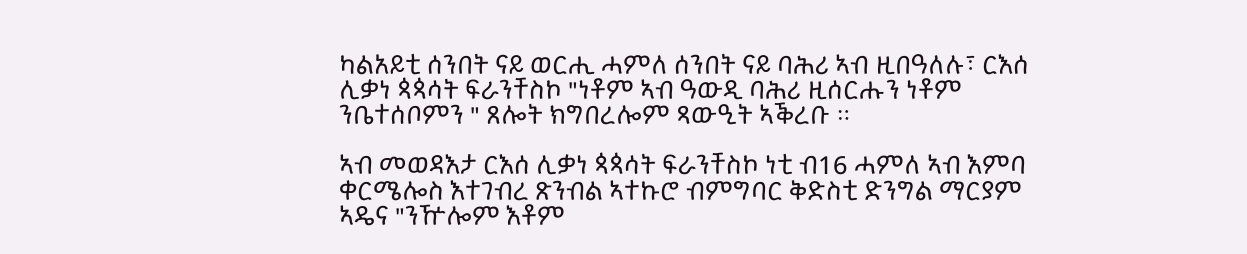ካልአይቲ ሰንበት ናይ ወርሒ ሓምለ ሰንበት ናይ ባሕሪ ኣብ ዚበዓለሉ፣ ርእሰ ሊቃነ ጳጳሳት ፍራንቸስኮ "ነቶም ኣብ ዓውዲ ባሕሪ ዚሰርሑን ነቶም ንቤተሰቦምን " ጸሎት ክግበረሎም ጻውዒት ኣቕረቡ ።

ኣብ መወዳእታ ርእሰ ሊቃነ ጳጳሳት ፍራንቸስኮ ነቲ ብ16 ሓምለ ኣብ እምባ ቀርሜሎስ እተገብረ ጽንብል ኣተኩሮ ብምግባር ቅድስቲ ድንግል ማርያም ኣዴና "ንዅሎም እቶም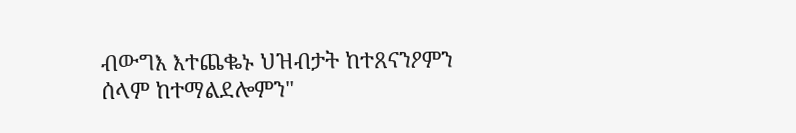ብውግእ እተጨቈኑ ህዝብታት ከተጸናንዖምን ሰላም ከተማልደሎምን"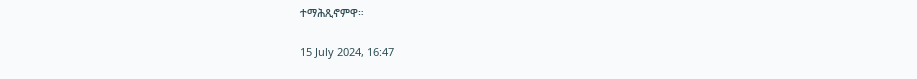ተማሕጺኖምዋ።

15 July 2024, 16:47